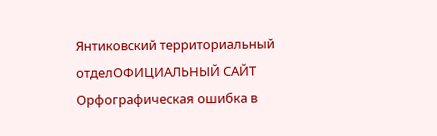Янтиковский территориальный отделОФИЦИАЛЬНЫЙ САЙТ
Орфографическая ошибка в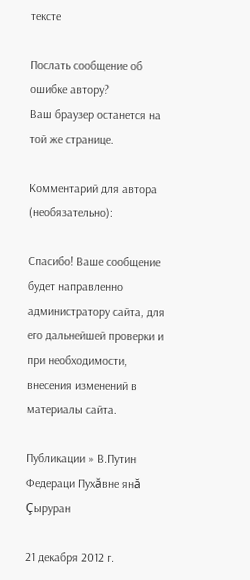тексте

Послать сообщение об ошибке автору?
Ваш браузер останется на той же странице.

Комментарий для автора (необязательно):

Спасибо! Ваше сообщение будет направленно администратору сайта, для его дальнейшей проверки и при необходимости, внесения изменений в материалы сайта.

Публикации » В.Путин Федераци Пухăвне янă Çыруран

21 декабря 2012 г.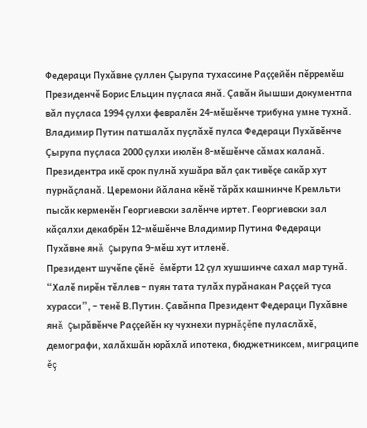Федераци Пухăвне çуллен Çырупа тухассине Раççейĕн пĕрремĕш Президенчĕ Борис Ельцин пуçласа янă. Çавăн йышши документпа вăл пуçласа 1994 çулхи февралĕн 24-мĕшĕнче трибуна умне тухнă. Владимир Путин патшалăх пуçлăхĕ пулса Федераци Пухăвĕнче Çырупа пуçласа 2000 çулхи июлĕн 8-мĕшĕнче сăмах каланă. Президентра икĕ срок пулнă хушăра вăл çак тивĕçе сакăр хут пурнăçланă. Церемони йăлана кĕнĕ тăрăх кашнинче Кремльти пысăк керменĕн Георгиевски залĕнче иртет. Георгиевски зал кăçалхи декабрĕн 12-мĕшĕнче Владимир Путина Федераци Пухăвне янă Çырупа 9-мĕш хут итленĕ.
Президент шучĕпе çĕнĕ ĕмĕрти 12 çул хушшинче сахал мар тунă. “Халĕ пирĕн тĕллев – пуян тата тулăх пурăнакан Раççей туса хурасси”, – тенĕ В.Путин. Çавăнпа Президент Федераци Пухăвне янă Çырăвĕнче Раççейĕн ку чухнехи пурнăçĕпе пуласлăхĕ, демографи, халăхшăн юрăхлă ипотека, бюджетниксем, миграципе ĕç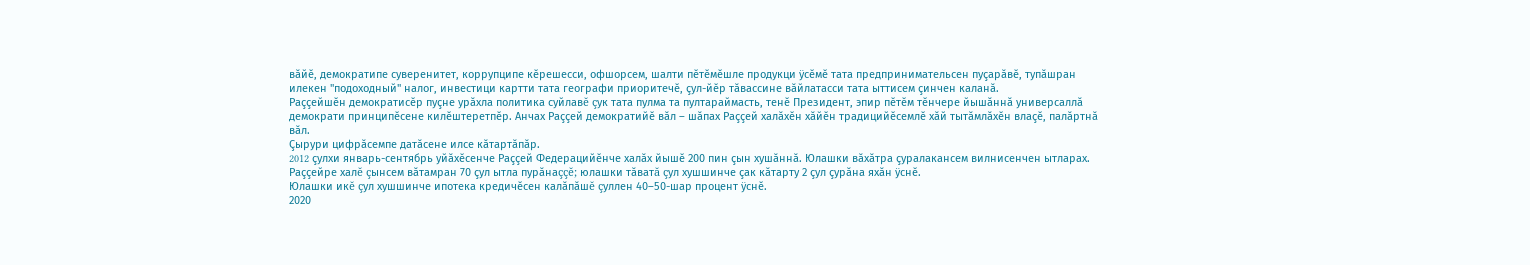вăйĕ, демократипе суверенитет, коррупципе кĕрешесси, офшорсем, шалти пĕтĕмĕшле продукци ÿсĕмĕ тата предпринимательсен пуçарăвĕ, тупăшран илекен "подоходный" налог, инвестици картти тата географи приоритечĕ, çул-йĕр тăвассине вăйлатасси тата ыттисем çинчен каланă.
Раççейшĕн демократисĕр пуçне урăхла политика суйлавĕ çук тата пулма та пултараймасть, тенĕ Президент, эпир пĕтĕм тĕнчере йышăннă универсаллă демократи принципĕсене килĕштеретпĕр. Анчах Раççей демократийĕ вăл – шăпах Раççей халăхĕн хăйĕн традицийĕсемлĕ хăй тытăмлăхĕн влаçĕ, палăртнă вăл.
Çырури цифрăсемпе датăсене илсе кăтартăпăр.
2012 çулхи январь-сентябрь уйăхĕсенче Раççей Федерацийĕнче халăх йышĕ 200 пин çын хушăннă. Юлашки вăхăтра çуралакансем вилнисенчен ытларах.
Раççейре халĕ çынсем вăтамран 70 çул ытла пурăнаççĕ; юлашки тăватă çул хушшинче çак кăтарту 2 çул çурăна яхăн ÿснĕ.
Юлашки икĕ çул хушшинче ипотека кредичĕсен калăпăшĕ çуллен 40–50-шар процент ÿснĕ.
2020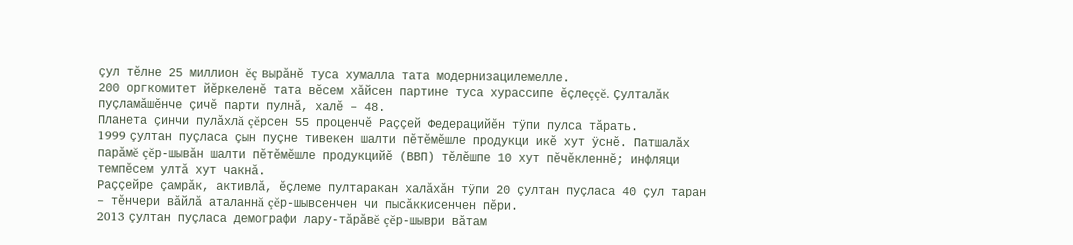çул тĕлне 25 миллион ĕç вырăнĕ туса хумалла тата модернизацилемелле.
200 оргкомитет йĕркеленĕ тата вĕсем хăйсен партине туса хурассипе ĕçлеççĕ. Çулталăк пуçламăшĕнче çичĕ парти пулнă, халĕ – 48.
Планета çинчи пулăхлă çĕрсен 55 проценчĕ Раççей Федерацийĕн тÿпи пулса тăрать.
1999 çултан пуçласа çын пуçне тивекен шалти пĕтĕмĕшле продукци икĕ хут ÿснĕ. Патшалăх парăмĕ çĕр-шывăн шалти пĕтĕмĕшле продукцийĕ (ВВП) тĕлĕшпе 10 хут пĕчĕкленнĕ; инфляци темпĕсем ултă хут чакнă.
Раççейре çамрăк, активлă, ĕçлеме пултаракан халăхăн тÿпи 20 çултан пуçласа 40 çул таран – тĕнчери вăйлă аталаннă çĕр-шывсенчен чи пысăккисенчен пĕри.
2013 çултан пуçласа демографи лару-тăрăвĕ çĕр-шыври вăтам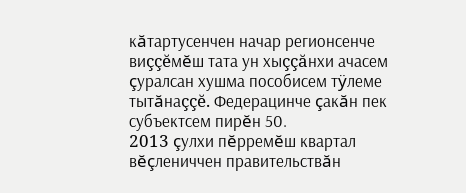кăтартусенчен начар регионсенче виççĕмĕш тата ун хыççăнхи ачасем çуралсан хушма пособисем тÿлеме тытăнаççĕ. Федерацинче çакăн пек субъектсем пирĕн 50.
2013 çулхи пĕрремĕш квартал вĕçлениччен правительствăн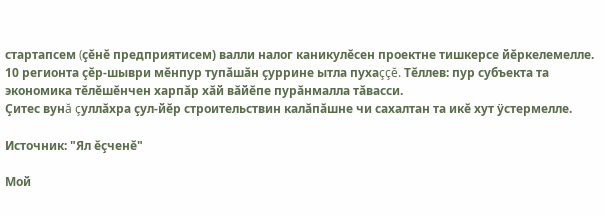стартапсем (çĕнĕ предприятисем) валли налог каникулĕсен проектне тишкерсе йĕркелемелле.
10 регионта çĕр-шыври мĕнпур тупăшăн çуррине ытла пухаççĕ. Тĕллев: пур субъекта та экономика тĕлĕшĕнчен харпăр хăй вăйĕпе пурăнмалла тăвасси.
Çитес вунă çуллăхра çул-йĕр строительствин калăпăшне чи сахалтан та икĕ хут ÿстермелле.

Источник: "Ял ĕçченĕ"

Мой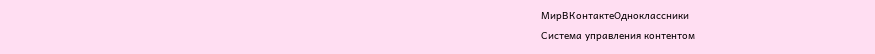МирВКонтактеОдноклассники
Система управления контентом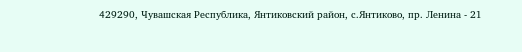429290, Чувашская Республика, Янтиковский район, с.Янтиково, пр. Ленина - 21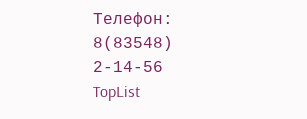Телефон: 8(83548) 2-14-56
TopList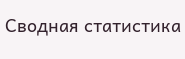Сводная статистика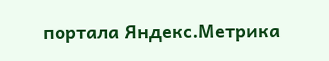портала Яндекс.Метрика